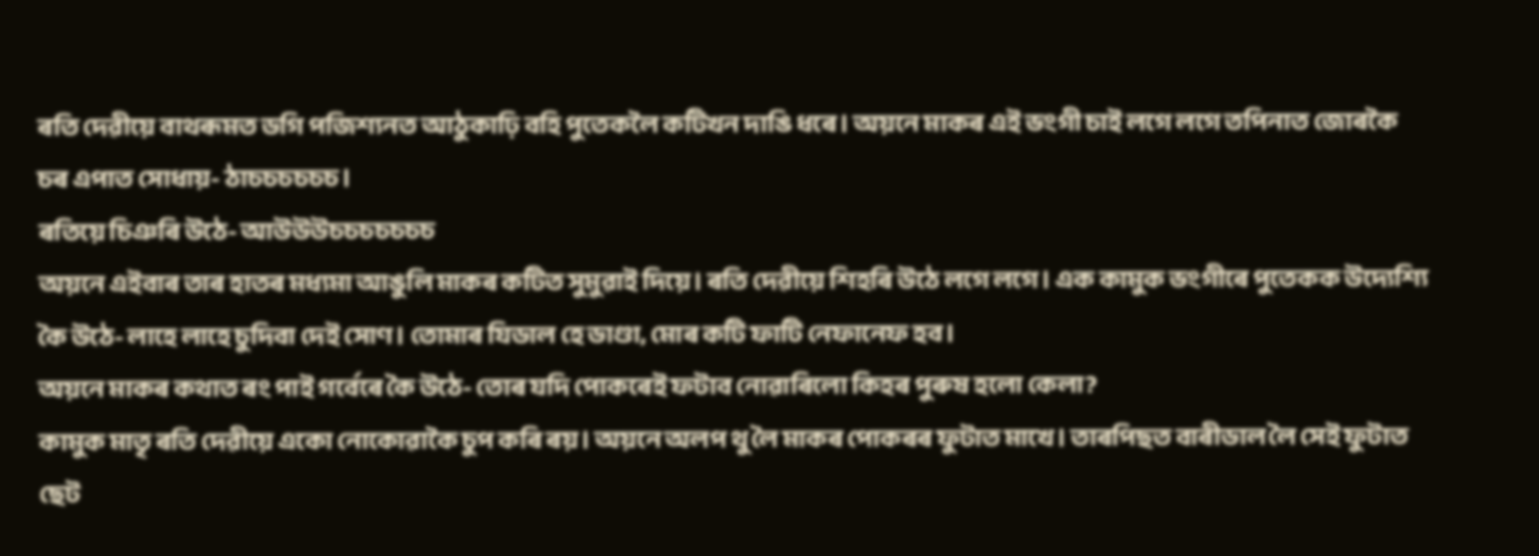ৰতি দেৱীয়ে বাথৰূমত ডগি পজিশ্যনত আঠুকাঢ়ি বহি পুতেকলৈ কটিখন দাঙি ধৰে। অয়নে মাকৰ এই ভংগী চাই লগে লগে তপিনাত জোৰকৈ চৰ এপাত সোধায়- ঠাচচচচচচ।
ৰতিয়ে চিঞৰি উঠে- আউউউচচচচচচচ
অয়নে এইবাৰ তাৰ হাতৰ মধ্যমা আঙুলি মাকৰ কটিত সুমুৱাই দিয়ে। ৰতি দেৱীয়ে শিহৰি উঠে লগে লগে। এক কামুক ভংগীৰে পুতেকক উদ্যেশ্যি কৈ উঠে- লাহে লাহে চুদিবা দেই সোণ। তোমাৰ যিডাল হে ডাণ্ডা, মোৰ কটি ফাটি নেফানেফ হব।
অয়নে মাকৰ কথাত ৰং পাই গৰ্বেৰে কৈ উঠে- তোৰ যদি পোকৰেই ফটাব নোৱাৰিলো কিহৰ পুৰুষ হলো কেলা?
কামুক মাতৃ ৰতি দেৱীয়ে একো নোকোৱাকৈ চুপ কৰি ৰয়। অয়নে অলপ থু লৈ মাকৰ পোকৰৰ ফুটাত মাখে। তাৰপিছত বাৰীডাল লৈ সেই ফুটাত ছেট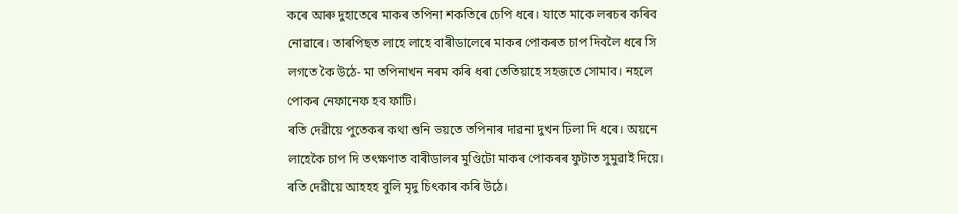কৰে আৰু দুহাতেৰে মাকৰ তপিনা শকতিৰে চেপি ধৰে। যাতে মাকে লৰচৰ কৰিব নোৱাৰে। তাৰপিছত লাহে লাহে বাৰীডালেৰে মাকৰ পোকৰত চাপ দিবলৈ ধৰে সি লগতে কৈ উঠে- মা তপিনাখন নৰম কৰি ধৰা তেতিয়াহে সহজতে সোমাব। নহলে পোকৰ নেফানেফ হব ফাটি।
ৰতি দেৱীয়ে পুতেকৰ কথা শুনি ভয়তে তপিনাৰ দাৱনা দুখন ঢিলা দি ধৰে। অয়নে লাহেকৈ চাপ দি তৎক্ষণাত বাৰীডালৰ মুণ্ডিটো মাকৰ পোকৰৰ ফুটাত সুমুৱাই দিয়ে।
ৰতি দেৱীয়ে আহহহ বুলি মৃদু চিৎকাৰ কৰি উঠে।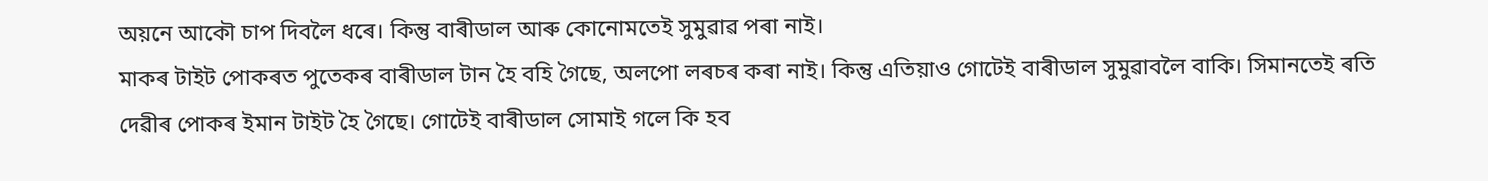অয়নে আকৌ চাপ দিবলৈ ধৰে। কিন্তু বাৰীডাল আৰু কোনোমতেই সুমুৱাৱ পৰা নাই।
মাকৰ টাইট পোকৰত পুতেকৰ বাৰীডাল টান হৈ বহি গৈছে, অলপো লৰচৰ কৰা নাই। কিন্তু এতিয়াও গোটেই বাৰীডাল সুমুৱাবলৈ বাকি। সিমানতেই ৰতি দেৱীৰ পোকৰ ইমান টাইট হৈ গৈছে। গোটেই বাৰীডাল সোমাই গলে কি হব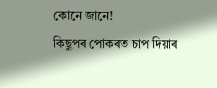কোনে জানে!
কিছুপৰ পোকৰত চাপ দিয়াৰ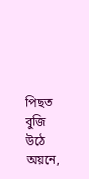পিছত বুজি উঠে অয়নে,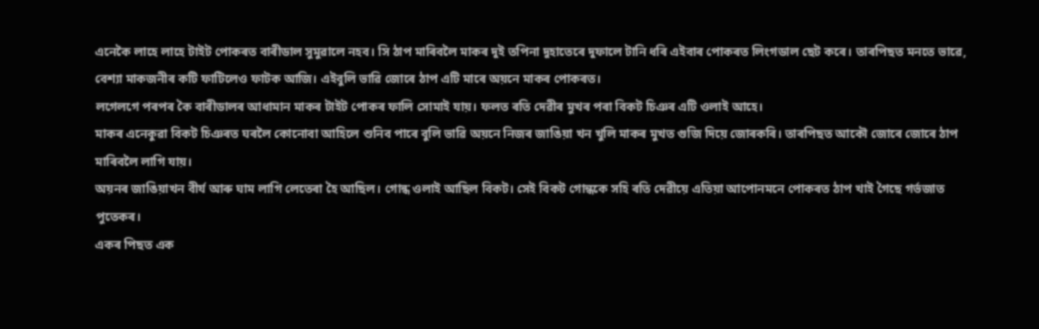এনেকৈ লাহে লাহে টাইট পোকৰত বাৰীডাল সুমুৱালে নহব। সি ঠাপ মাৰিবলৈ মাকৰ দুই তপিনা দুহাতেৰে দুফালে টানি ধৰি এইবাৰ পোকৰত লিংগডাল ছেট কৰে। তাৰপিছত মনতে ভাৱে, বেশ্যা মাকজনীৰ কটি ফাটিলেও ফাটক আজি। এইবুলি ভাৱি জোৰে ঠাপ এটি মাৰে অয়নে মাকৰ পোকৰত।
লগেলগে পৰপৰ কৈ বাৰীডালৰ আধামান মাকৰ টাইট পোকৰ ফালি সোমাই যায়। ফলত ৰতি দেৱীৰ মুখৰ পৰা বিকট চিঞৰ এটি ওলাই আহে।
মাকৰ এনেকুৱা বিকট চিঞৰত ঘৰলৈ কোনোবা আহিলে শুনিব পাৰে বুলি ভাৱি অয়নে নিজৰ জাঙিয়া খন খুলি মাকৰ মুখত গুজি দিয়ে জোৰকৰি। তাৰপিছত আকৌ জোৰে জোৰে ঠাপ মাৰিবলৈ লাগি যায়।
অয়নৰ জাঙিয়াখন বীৰ্য আৰু ঘাম লাগি লেতেৰা হৈ আছিল। গোন্ধ ওলাই আছিল বিকট। সেই বিকট গোন্ধকে সহি ৰতি দেৱীয়ে এতিয়া আপোনমনে পোকৰত ঠাপ খাই গৈছে গৰ্ভজাত পুতেকৰ।
একৰ পিছত এক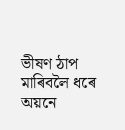ভীষণ ঠাপ মাৰিবলৈ ধৰে অয়নে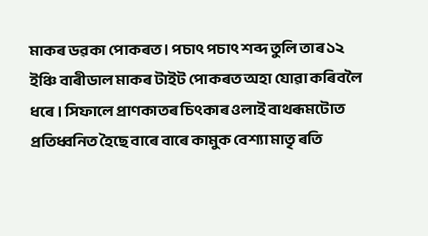মাকৰ ডৱকা পোকৰত। পচাৎ পচাৎ শব্দ তুলি তাৰ ১২ ইঞ্চি বাৰীডাল মাকৰ টাইট পোকৰত অহা যোৱা কৰিবলৈ ধৰে। সিফালে প্ৰাণকাতৰ চিৎকাৰ ওলাই বাথৰূমটোত প্ৰতিধ্বনিত হৈছে বাৰে বাৰে কামুক বেশ্যা মাতৃ ৰতি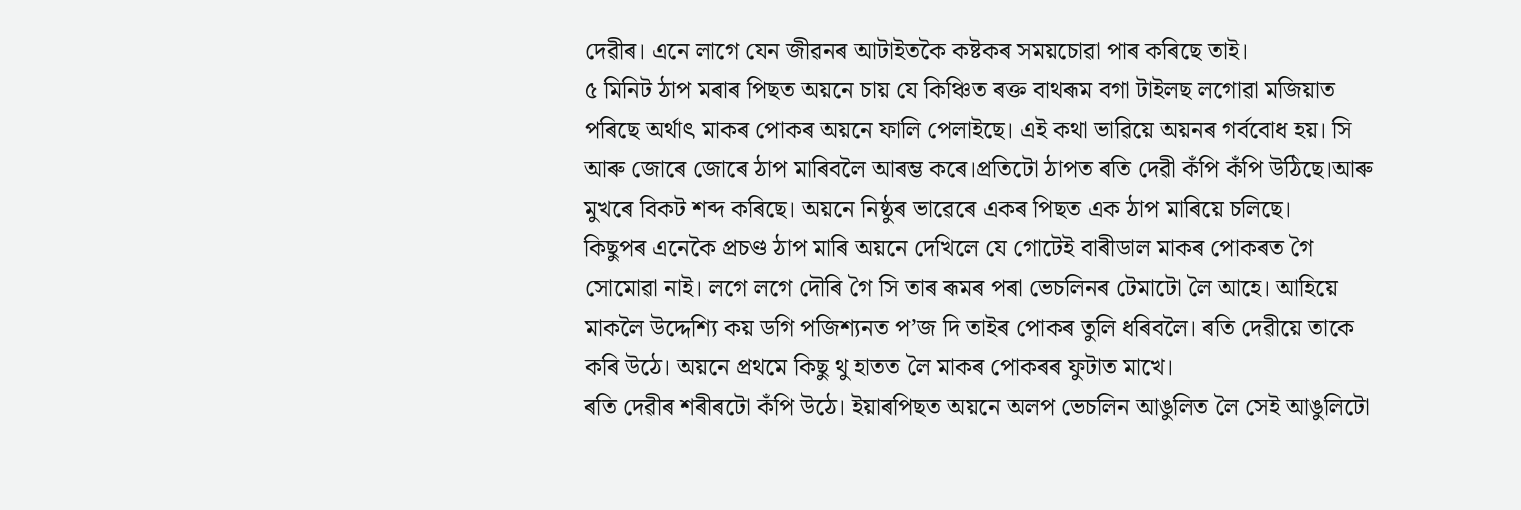দেৱীৰ। এনে লাগে যেন জীৱনৰ আটাইতকৈ কষ্টকৰ সময়চোৱা পাৰ কৰিছে তাই।
৫ মিনিট ঠাপ মৰাৰ পিছত অয়নে চায় যে কিঞ্চিত ৰক্ত বাথৰূম বগা টাইলছ লগোৱা মজিয়াত পৰিছে অর্থাৎ মাকৰ পোকৰ অয়নে ফালি পেলাইছে। এই কথা ভাৱিয়ে অয়নৰ গর্ববোধ হয়। সি আৰু জোৰে জোৰে ঠাপ মাৰিবলৈ আৰম্ভ কৰে।প্রতিটো ঠাপত ৰতি দেৱী কঁপি কঁপি উঠিছে।আৰু মুখৰে বিকট শব্দ কৰিছে। অয়নে নিষ্ঠুৰ ভাৱেৰে একৰ পিছত এক ঠাপ মাৰিয়ে চলিছে।
কিছুপৰ এনেকৈ প্ৰচণ্ড ঠাপ মাৰি অয়নে দেখিলে যে গোটেই বাৰীডাল মাকৰ পোকৰত গৈ সোমোৱা নাই। লগে লগে দৌৰি গৈ সি তাৰ ৰূমৰ পৰা ভেচলিনৰ টেমাটো লৈ আহে। আহিয়ে মাকলৈ উদ্দেশ্যি কয় ডগি পজিশ্যনত প’জ দি তাইৰ পোকৰ তুলি ধৰিবলৈ। ৰতি দেৱীয়ে তাকে কৰি উঠে। অয়নে প্ৰথমে কিছু থু হাতত লৈ মাকৰ পোকৰৰ ফুটাত মাখে।
ৰতি দেৱীৰ শৰীৰটো কঁপি উঠে। ইয়াৰপিছত অয়নে অলপ ভেচলিন আঙুলিত লৈ সেই আঙুলিটো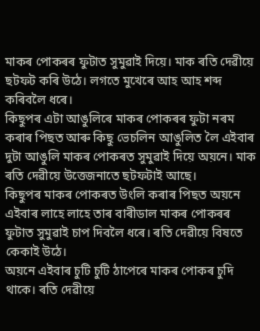মাকৰ পোকৰৰ ফুটাত সুমুৱাই দিয়ে। মাক ৰতি দেৱীয়ে ছটফট কৰি উঠে। লগতে মুখেৰে আহ আহ শব্দ কৰিবলৈ ধৰে।
কিছুপৰ এটা আঙুলিৰে মাকৰ পোকৰৰ ফুটা নৰম কৰাৰ পিছত আৰু কিছু ভেচলিন আঙুলিত লৈ এইবাৰ দুটা আঙুলি মাকৰ পোকৰত সুমুৱাই দিয়ে অয়নে। মাক ৰতি দেৱীয়ে উত্তেজনাতে ছটফটাই আছে।
কিছুপৰ মাকৰ পোকৰত উংলি কৰাৰ পিছত অয়নে এইবাৰ লাহে লাহে তাৰ বাৰীডাল মাকৰ পোকৰৰ ফুটাত সুমুৱাই চাপ দিবলৈ ধৰে। ৰতি দেৱীয়ে বিষতে কেকাই উঠে।
অয়নে এইবাৰ চুটি চুটি ঠাপেৰে মাকৰ পোকৰ চুদি থাকে। ৰতি দেৱীয়ে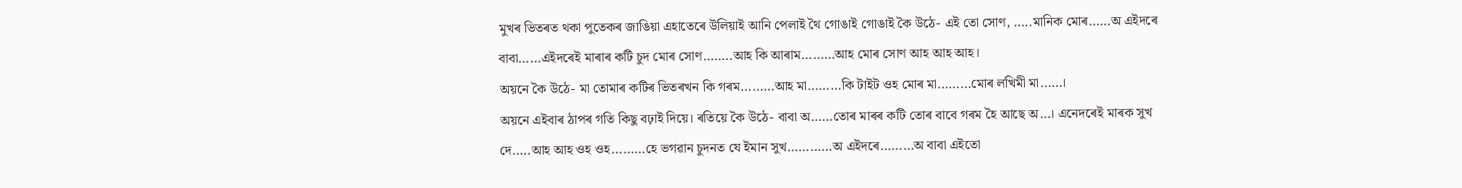মুখৰ ভিতৰত থকা পুতেকৰ জাঙিয়া এহাতেৰে উলিয়াই আনি পেলাই থৈ গোঙাই গোঙাই কৈ উঠে- এই তো সোণ, …..মানিক মোৰ……অ এইদৰে বাবা……এইদৰেই মাৰাৰ কটি চুদ মোৰ সোণ……..আহ কি আৰাম………আহ মোৰ সোণ আহ আহ আহ।
অয়নে কৈ উঠে- মা তোমাৰ কটিৰ ভিতৰখন কি গৰম………আহ মা………কি টাইট ওহ মোৰ মা………মোৰ লখিমী মা……।
অয়নে এইবাৰ ঠাপৰ গতি কিছু বঢ়াই দিয়ে। ৰতিয়ে কৈ উঠে- বাবা অ……তোৰ মাৰৰ কটি তোৰ বাবে গৰম হৈ আছে অ…। এনেদৰেই মাৰক সুখ দে…..আহ আহ ওহ ওহ………হে ভগৱান চুদনত যে ইমান সুখ…………অ এইদৰে………অ বাবা এইতো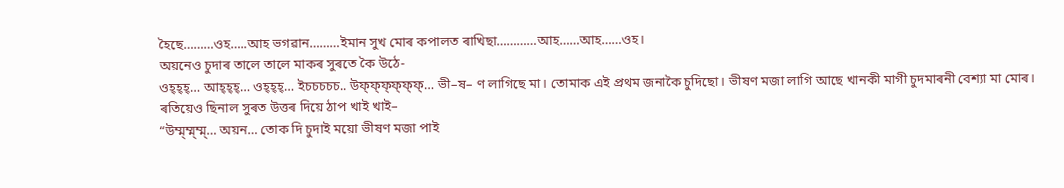হৈছে………ওহ…..আহ ভগৱান………ইমান সুখ মোৰ কপালত ৰাখিছা…………আহ……আহ……ওহ।
অয়নেও চুদাৰ তালে তালে মাকৰ সুৰতে কৈ উঠে-
ওহ্হ্হ্… আহ্হ্হ্… ওহ্হ্হ্… ইচচচচচ.. উফ্ফ্ফ্ফ্ফ্ফ্… ভী–ষ– ণ লাগিছে মা। তোমাক এই প্রথম জনাকৈ চুদিছো। ভীষণ মজা লাগি আছে খানকী মাগী চুদমাৰনী বেশ্যা মা মোৰ।
ৰতিয়েও ছিনাল সুৰত উত্তৰ দিয়ে ঠাপ খাই খাই–
“উম্ম্ম্ম্ম্ম্… অয়ন… তোক দি চুদাই ময়ো ভীষণ মজা পাই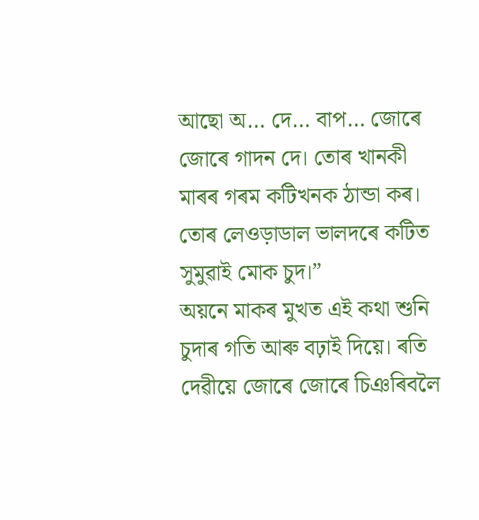আছো অ… দে… বাপ… জোৰে জোৰে গাদন দে। তোৰ খানকী মাৰৰ গৰম কটিখনক ঠান্ডা কৰ। তোৰ লেওড়াডাল ভালদৰে কটিত সুমুৱাই মোক চুদ।”
অয়নে মাকৰ মুখত এই কথা শুনি চুদাৰ গতি আৰু বঢ়াই দিয়ে। ৰতি দেৱীয়ে জোৰে জোৰে চিঞৰিবলৈ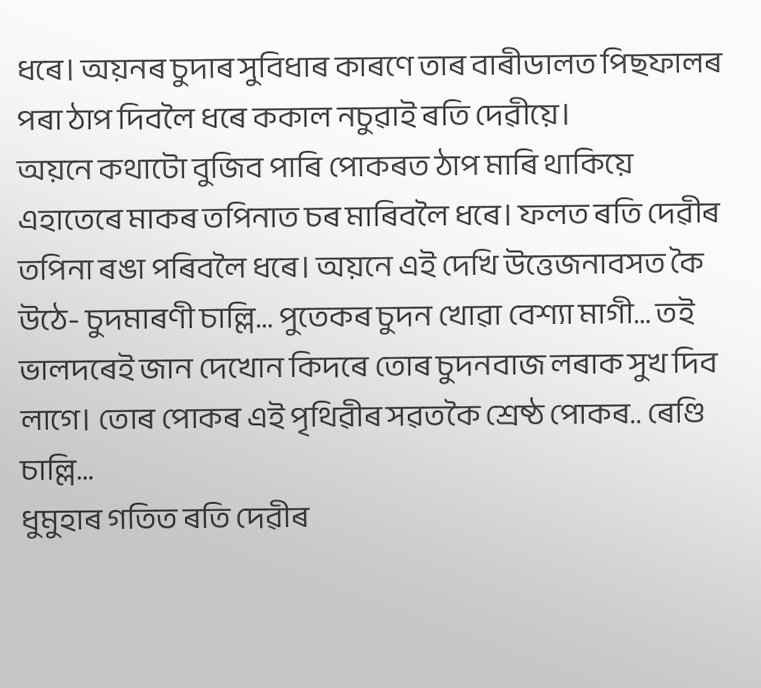ধৰে। অয়নৰ চুদাৰ সুবিধাৰ কাৰণে তাৰ বাৰীডালত পিছফালৰ পৰা ঠাপ দিবলৈ ধৰে ককাল নচুৱাই ৰতি দেৱীয়ে।
অয়নে কথাটো বুজিব পাৰি পোকৰত ঠাপ মাৰি থাকিয়ে এহাতেৰে মাকৰ তপিনাত চৰ মাৰিবলৈ ধৰে। ফলত ৰতি দেৱীৰ তপিনা ৰঙা পৰিবলৈ ধৰে। অয়নে এই দেখি উত্তেজনাবসত কৈ উঠে- চুদমাৰণী চাল্লি… পুতেকৰ চুদন খোৱা বেশ্যা মাগী… তই ভালদৰেই জান দেখোন কিদৰে তোৰ চুদনবাজ লৰাক সুখ দিব লাগে। তোৰ পোকৰ এই পৃথিৱীৰ সৱতকৈ শ্রেষ্ঠ পোকৰ.. ৰেণ্ডি চাল্লি…
ধুমুহাৰ গতিত ৰতি দেৱীৰ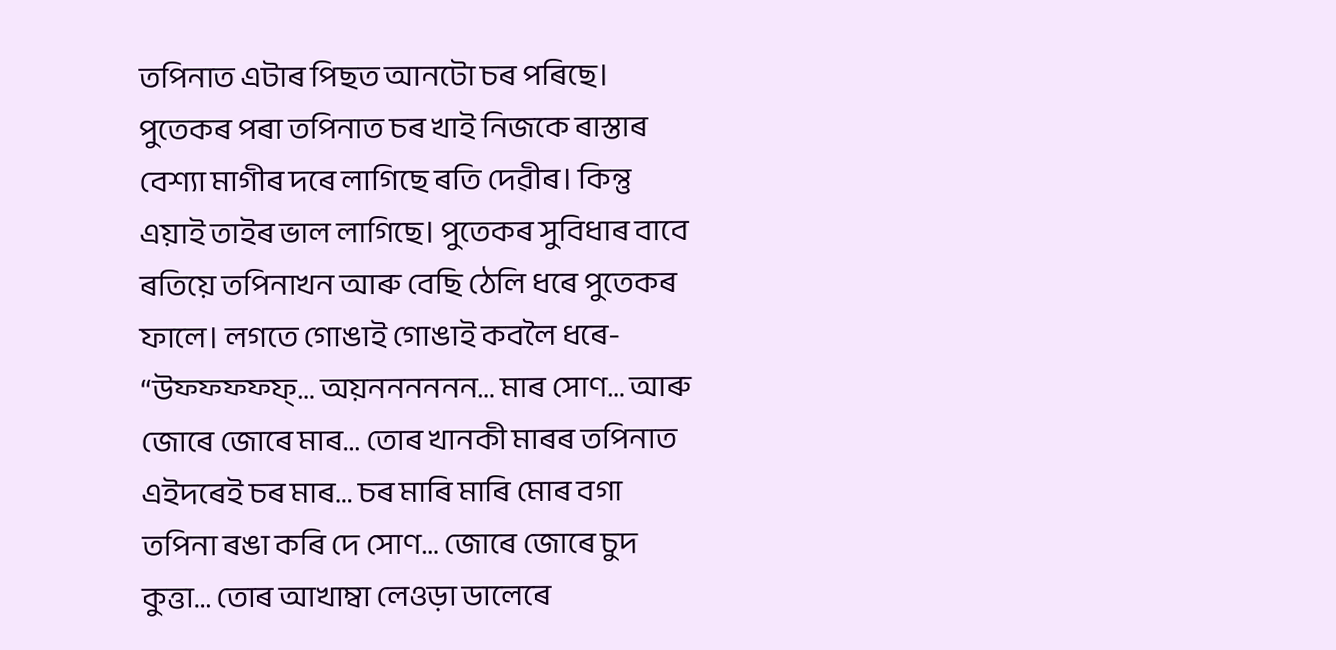তপিনাত এটাৰ পিছত আনটো চৰ পৰিছে। পুতেকৰ পৰা তপিনাত চৰ খাই নিজকে ৰাস্তাৰ বেশ্যা মাগীৰ দৰে লাগিছে ৰতি দেৱীৰ। কিন্তু এয়াই তাইৰ ভাল লাগিছে। পুতেকৰ সুবিধাৰ বাবে ৰতিয়ে তপিনাখন আৰু বেছি ঠেলি ধৰে পুতেকৰ ফালে। লগতে গোঙাই গোঙাই কবলৈ ধৰে-
“উফ্ফ্ফ্ফ্ফ্… অয়নননননন… মাৰ সোণ… আৰু জোৰে জোৰে মাৰ… তোৰ খানকী মাৰৰ তপিনাত এইদৰেই চৰ মাৰ… চৰ মাৰি মাৰি মোৰ বগা তপিনা ৰঙা কৰি দে সোণ… জোৰে জোৰে চুদ কুত্তা… তোৰ আখাম্বা লেওড়া ডালেৰে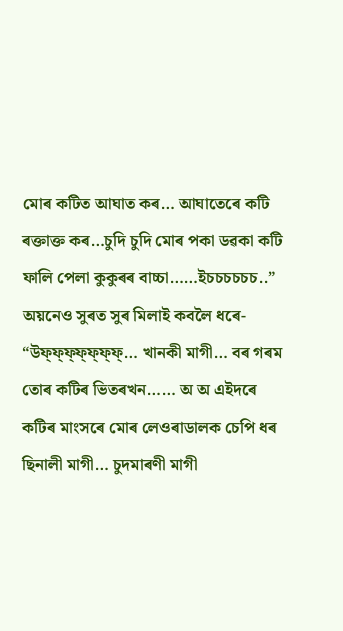মোৰ কটিত আঘাত কৰ… আঘাতেৰে কটি ৰক্তাক্ত কৰ…চুদি চুদি মোৰ পকা ডৱকা কটি ফালি পেলা কুকুৰৰ বাচ্চা……ইচচচচচচ..”
অয়নেও সুৰত সুৰ মিলাই কবলৈ ধৰে-
“উফ্ফ্ফ্ফ্ফ্ফ্ফ্… খানকী মাগী… বৰ গৰম তোৰ কটিৰ ভিতৰখন…… অ অ এইদৰে কটিৰ মাংসৰে মোৰ লেওৰাডালক চেপি ধৰ ছিনালী মাগী… চুদমাৰণী মাগী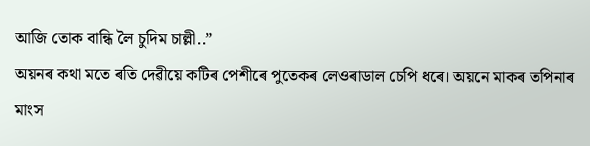আজি তোক বান্ধি লৈ চুদিম চাল্লী..”
অয়নৰ কথা মতে ৰতি দেৱীয়ে কটিৰ পেশীৰে পুতেকৰ লেওৰাডাল চেপি ধৰে। অয়নে মাকৰ তপিনাৰ মাংস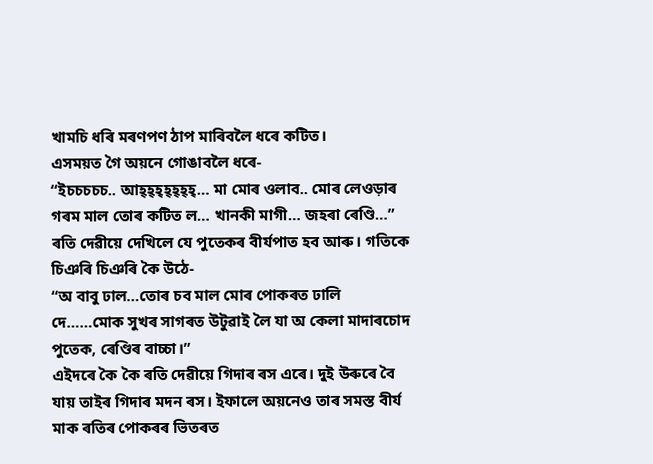খামচি ধৰি মৰণপণ ঠাপ মাৰিবলৈ ধৰে কটিত।
এসময়ত গৈ অয়নে গোঙাবলৈ ধৰে-
“ইচচচচচ.. আহ্হ্হ্হ্হ্হ্হ্… মা মোৰ ওলাব.. মোৰ লেওড়াৰ গৰম মাল তোৰ কটিত ল… খানকী মাগী… জহৰা ৰেণ্ডি…”
ৰতি দেৱীয়ে দেখিলে যে পুতেকৰ বীৰ্যপাত হব আৰু। গতিকে চিঞৰি চিঞৰি কৈ উঠে-
“অ বাবু ঢাল…তোৰ চব মাল মোৰ পোকৰত ঢালি দে……মোক সুখৰ সাগৰত উটুৱাই লৈ যা অ কেলা মাদাৰচোদ পুতেক, ৰেণ্ডিৰ বাচ্চা।”
এইদৰে কৈ কৈ ৰতি দেৱীয়ে গিদাৰ ৰস এৰে। দুই উৰুৰে বৈ যায় তাইৰ গিদাৰ মদন ৰস। ইফালে অয়নেও তাৰ সমস্ত বীৰ্য মাক ৰতিৰ পোকৰৰ ভিতৰত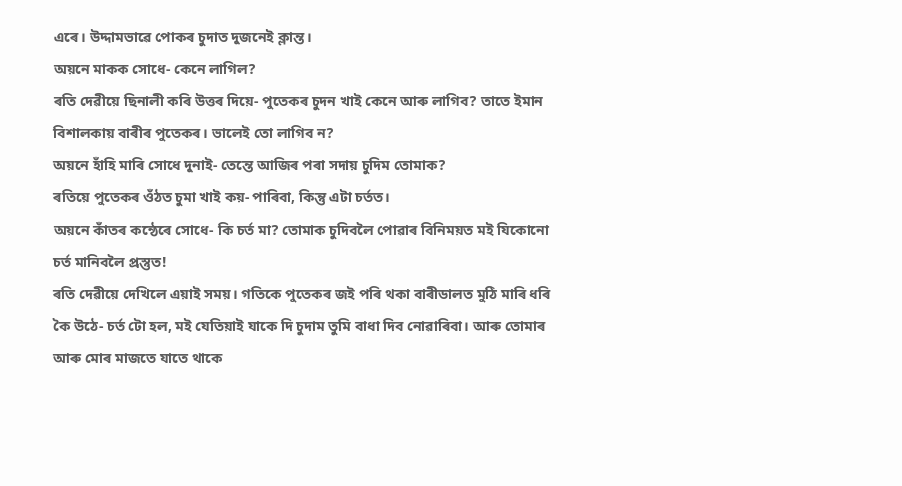এৰে। উদ্দামভাৱে পোকৰ চুদাত দুজনেই ক্লান্ত।
অয়নে মাকক সোধে- কেনে লাগিল?
ৰতি দেৱীয়ে ছিনালী কৰি উত্তৰ দিয়ে- পুতেকৰ চুদন খাই কেনে আৰু লাগিব? তাতে ইমান বিশালকায় বাৰীৰ পুতেকৰ। ভালেই তো লাগিব ন?
অয়নে হাঁহি মাৰি সোধে দুনাই- তেন্তে আজিৰ পৰা সদায় চুদিম তোমাক?
ৰতিয়ে পুতেকৰ ওঁঠত চুমা খাই কয়- পাৰিবা, কিন্তু এটা চৰ্তত।
অয়নে কাঁতৰ কন্ঠেৰে সোধে- কি চৰ্ত মা? তোমাক চুদিবলৈ পোৱাৰ বিনিময়ত মই যিকোনো চৰ্ত মানিবলৈ প্ৰস্তুত!
ৰতি দেৱীয়ে দেখিলে এয়াই সময়। গতিকে পুতেকৰ জই পৰি থকা বাৰীডালত মুঠি মাৰি ধৰি কৈ উঠে- চৰ্ত টো হল, মই যেতিয়াই যাকে দি চুদাম তুমি বাধা দিব নোৱাৰিবা। আৰু তোমাৰ আৰু মোৰ মাজতে যাতে থাকে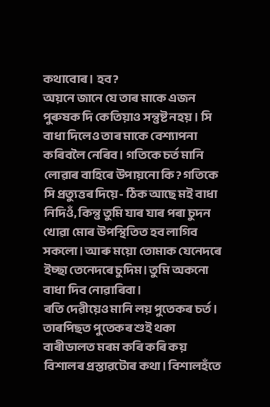কথাবোৰ। হব?
অয়নে জানে যে তাৰ মাকে এজন পুৰুষক দি কেতিয়াও সন্তুষ্ট নহয়। সি বাধা দিলেও তাৰ মাকে বেশ্যাপনা কৰিবলৈ নেৰিব। গতিকে চৰ্ত মানি লোৱাৰ বাহিৰে উপায়নো কি? গতিকে সি প্ৰত্যুত্তৰ দিয়ে- ঠিক আছে মই বাধা নিদিওঁ, কিন্তু তুমি যাৰ যাৰ পৰা চুদন খোৱা মোৰ উপস্থিতিত হব লাগিব সকলো। আৰু ময়ো তোমাক যেনেদৰে ইচ্ছা তেনেদৰে চুদিম। তুমি অকনো বাধা দিব নোৱাৰিবা।
ৰতি দেৱীয়েও মানি লয় পুতেকৰ চৰ্ত। তাৰপিছত পুতেকৰ শুই থকা বাৰীডালত মৰম কৰি কৰি কয় বিশালৰ প্ৰস্তাৱটোৰ কথা। বিশালহঁতে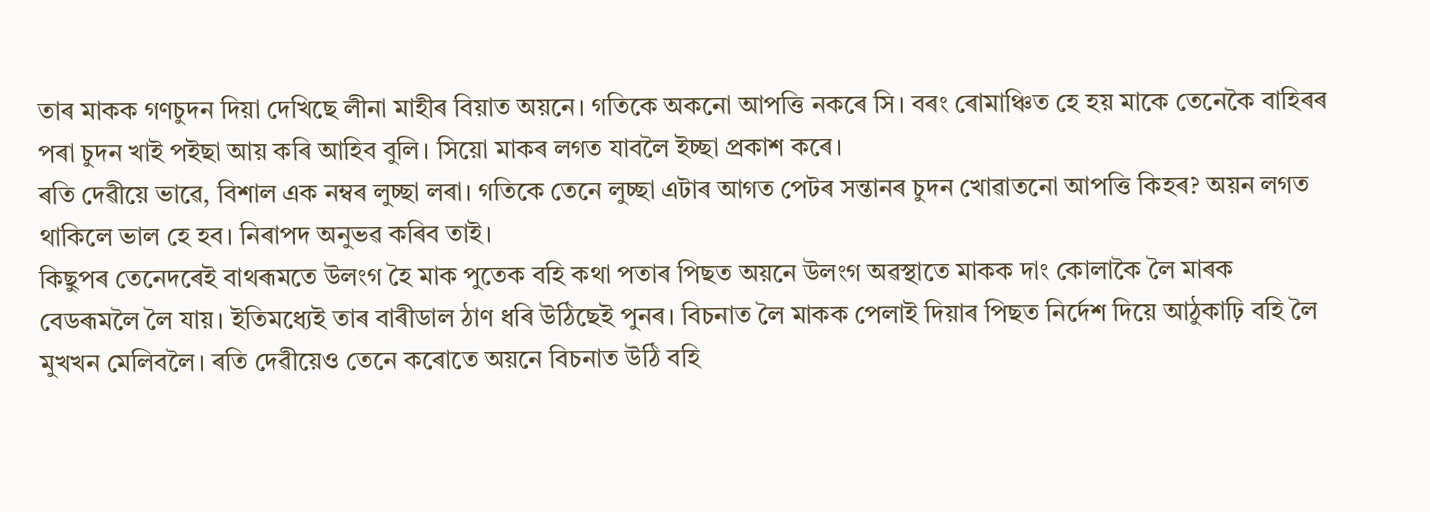তাৰ মাকক গণচুদন দিয়া দেখিছে লীনা মাহীৰ বিয়াত অয়নে। গতিকে অকনো আপত্তি নকৰে সি। বৰং ৰোমাঞ্চিত হে হয় মাকে তেনেকৈ বাহিৰৰ পৰা চুদন খাই পইছা আয় কৰি আহিব বুলি। সিয়ো মাকৰ লগত যাবলৈ ইচ্ছা প্ৰকাশ কৰে।
ৰতি দেৱীয়ে ভাৱে, বিশাল এক নম্বৰ লুচ্ছা লৰা। গতিকে তেনে লুচ্ছা এটাৰ আগত পেটৰ সন্তানৰ চুদন খোৱাতনো আপত্তি কিহৰ? অয়ন লগত থাকিলে ভাল হে হব। নিৰাপদ অনুভৱ কৰিব তাই।
কিছুপৰ তেনেদৰেই বাথৰূমতে উলংগ হৈ মাক পুতেক বহি কথা পতাৰ পিছত অয়নে উলংগ অৱস্থাতে মাকক দাং কোলাকৈ লৈ মাৰক বেডৰূমলৈ লৈ যায়। ইতিমধ্যেই তাৰ বাৰীডাল ঠাণ ধৰি উঠিছেই পুনৰ। বিচনাত লৈ মাকক পেলাই দিয়াৰ পিছত নিৰ্দেশ দিয়ে আঠুকাঢ়ি বহি লৈ মুখখন মেলিবলৈ। ৰতি দেৱীয়েও তেনে কৰোতে অয়নে বিচনাত উঠি বহি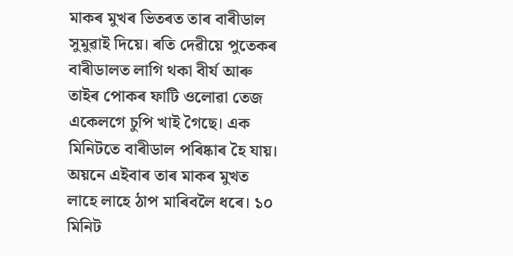মাকৰ মুখৰ ভিতৰত তাৰ বাৰীডাল সুমুৱাই দিয়ে। ৰতি দেৱীয়ে পুতেকৰ বাৰীডালত লাগি থকা বীৰ্য আৰু তাইৰ পোকৰ ফাটি ওলোৱা তেজ একেলগে চুপি খাই গৈছে। এক মিনিটতে বাৰীডাল পৰিষ্কাৰ হৈ যায়।
অয়নে এইবাৰ তাৰ মাকৰ মুখত লাহে লাহে ঠাপ মাৰিবলৈ ধৰে। ১০ মিনিট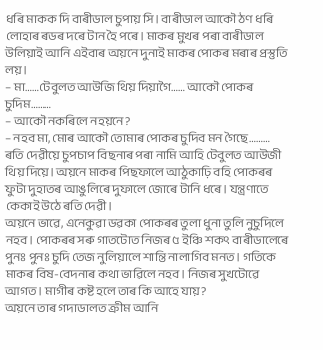ধৰি মাকক দি বাৰীডাল চুপায় সি। বাৰীডাল আকৌ ঠণ ধৰি লোহাৰ ৰডৰ দৰে টান হৈ পৰে। মাকৰ মুখৰ পৰা বাৰীডাল উলিয়াই আনি এইবাৰ অয়নে দুনাই মাকৰ পোকৰ মৰাৰ প্ৰস্তুতি লয়।
– মা……টেবুলত আউজি থিয় দিয়াগৈ…… আকৌ পোকৰ চুদিম………
– আকৌ নকৰিলে নহয়নে?
– নহব মা, মোৰ আকৌ তোমাৰ পোকৰ চুদিব মন গৈছে………
ৰতি দেৱীয়ে চুপচাপ বিছনাৰ পৰা নামি আহি টেবুলত আউজী থিয় দিয়ে। অয়নে মাকৰ পিছফালে আঠুকাঢ়ি বহি পোকৰৰ ফুটা দুহাতৰ আঙুলিৰে দুফালে জোৰে টানি ধৰে। যন্ত্ৰণাতে কেকাই উঠে ৰতি দেৱী।
অয়নে ভাৱে, এনেকুৱা ডৱকা পোকৰৰ তুলা ধুনা তুলি নুচুদিলে নহব। পোকৰৰ সৰু গাতটোত নিজৰ ৫ ইঞ্চি শকৎ বাৰীডালেৰে পুনঃ পুনঃ চুদি তেজ নুলিয়ালে শান্তি নালাগিব মনত। গতিকে মাকৰ বিষ-বেদনাৰ কথা ভাৱিলে নহব। নিজৰ সুখটোৱে আগত। মাগীৰ কষ্ট হলে তাৰ কি আহে যায়?
অয়নে তাৰ গদাডালত ক্ৰীম আনি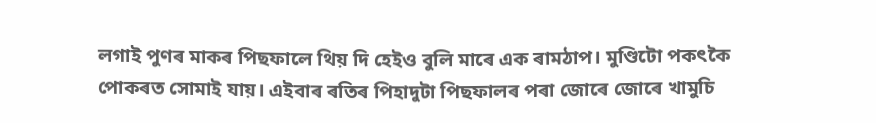লগাই পুণৰ মাকৰ পিছফালে থিয় দি হেইও বুলি মাৰে এক ৰামঠাপ। মুণ্ডিটো পকৎকৈ পোকৰত সোমাই যায়। এইবাৰ ৰতিৰ পিহাদুটা পিছফালৰ পৰা জোৰে জোৰে খামুচি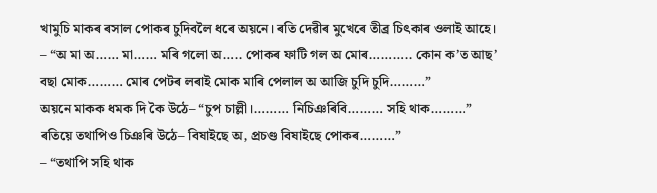খামুচি মাকৰ ৰসাল পোকৰ চুদিবলৈ ধৰে অয়নে। ৰতি দেৱীৰ মুখেৰে তীব্র চিৎকাৰ ওলাই আহে।
– “অ মা অ…… মা…… মৰি গলো অ….. পোকৰ ফাটি গল অ মোৰ……….. কোন ক’ত আছ’ বছা মোক……… মোৰ পেটৰ লৰাই মোক মাৰি পেলাল অ আজি চুদি চুদি………”
অয়নে মাকক ধমক দি কৈ উঠে– “চুপ চাল্লী।……… নিচিঞৰিবি……… সহি থাক………”
ৰতিয়ে তথাপিও চিঞৰি উঠে– বিষাইছে অ, প্ৰচণ্ড বিষাইছে পোকৰ………”
– “তথাপি সহি থাক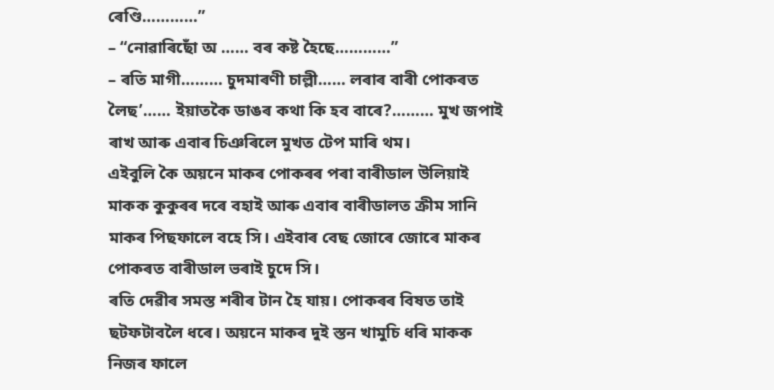ৰেণ্ডি…………”
– “নোৱাৰিছোঁ অ …… বৰ কষ্ট হৈছে…………”
– ৰতি মাগী……… চুদমাৰণী চাল্লী…… লৰাৰ বাৰী পোকৰত লৈছ’…… ইয়াতকৈ ডাঙৰ কথা কি হব বাৰে?……… মুখ জপাই ৰাখ আৰু এবাৰ চিঞৰিলে মুখত টেপ মাৰি থম।
এইবুলি কৈ অয়নে মাকৰ পোকৰৰ পৰা বাৰীডাল উলিয়াই মাকক কুকুৰৰ দৰে বহাই আৰু এবাৰ বাৰীডালত ক্ৰীম সানি মাকৰ পিছফালে বহে সি। এইবাৰ বেছ জোৰে জোৰে মাকৰ পোকৰত বাৰীডাল ভৰাই চুদে সি।
ৰতি দেৱীৰ সমস্ত শৰীৰ টান হৈ যায়। পোকৰৰ বিষত তাই ছটফটাবলৈ ধৰে। অয়নে মাকৰ দুই স্তন খামুচি ধৰি মাকক নিজৰ ফালে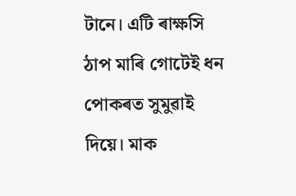টানে। এটি ৰাক্ষসি ঠাপ মাৰি গোটেই ধন পোকৰত সুমুৱাই দিয়ে। মাক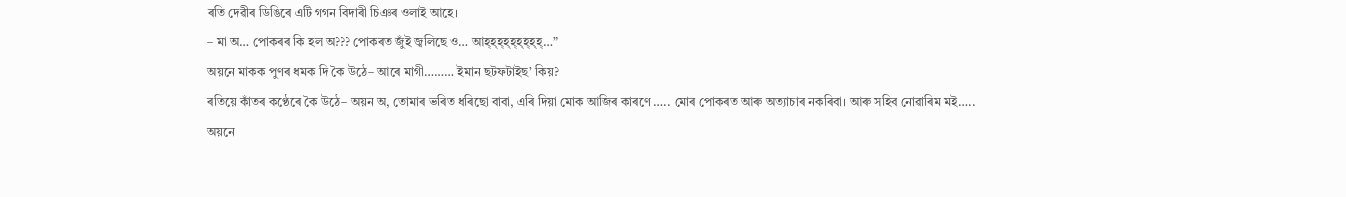ৰতি দেৱীৰ ডিঙিৰে এটি গগন বিদাৰী চিঞৰ ওলাই আহে।
– মা অ… পোকৰৰ কি হল অ??? পোকৰত জুঁই জ্বলিছে ও… আহ্হ্হ্হ্হ্হ্হ্হ্হ্…”
অয়নে মাকক পুণৰ ধমক দি কৈ উঠে– আৰে মাগী……… ইমান ছটফটাইছ’ কিয়?
ৰতিয়ে কাঁতৰ কণ্ঠেৰে কৈ উঠে– অয়ন অ, তোমাৰ ভৰিত ধৰিছো বাবা, এৰি দিয়া মোক আজিৰ কাৰণে ….. মোৰ পোকৰত আৰু অত্যাচাৰ নকৰিবা। আৰু সহিব নোৱাৰিম মই…..
অয়নে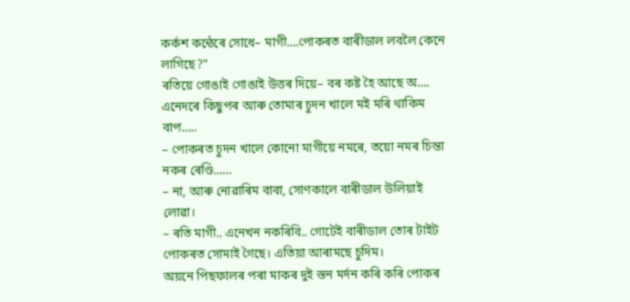কৰ্কশ কন্ঠেৰে সোধে– মাগী….পোকৰত বাৰীডাল লবলৈ কেনে লাগিছে?”
ৰতিয়ে গোঙাই গোঙাই উত্তৰ দিয়ে– বৰ কষ্ট হৈ আছে অ…. এনেদৰে কিছুপৰ আৰু তোমাৰ চুদন খালে মই মৰি থাকিম বাপ…..
– পোকৰত চুদন খালে কোনো মাগীয়ে নমৰে, তয়ো নমৰ চিন্তা নকৰ ৰেণ্ডি……
– না, আৰু নোৱাৰিম বাবা, সোণকালে বাৰীডাল উলিয়াই লোৱা।
– ৰতি মাগী.. এনেখন নকৰিবি.. গোটেই বাৰীডাল তোৰ টাইট পোকৰত সোমাই গৈছে। এতিয়া আৰামছে চুদিম।
অয়নে পিছফালৰ পৰা মাকৰ দুই স্তন মৰ্দন কৰি কৰি পোকৰ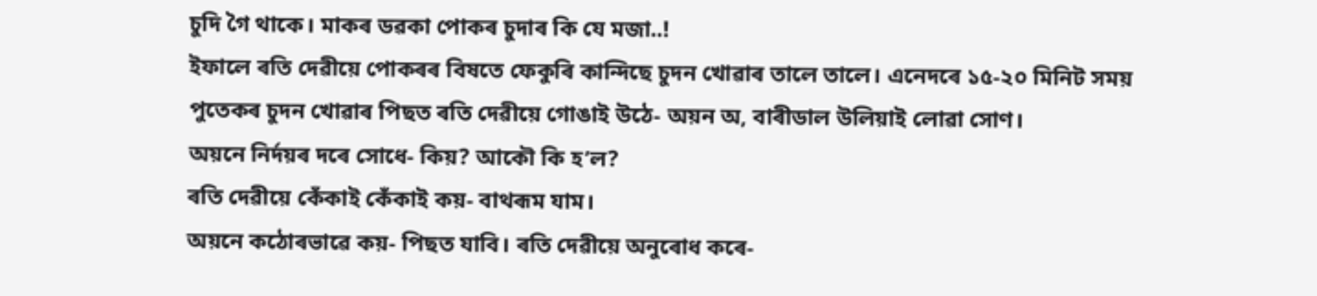চুদি গৈ থাকে। মাকৰ ডৱকা পোকৰ চুদাৰ কি যে মজা..!
ইফালে ৰতি দেৱীয়ে পোকৰৰ বিষতে ফেকুৰি কান্দিছে চুদন খোৱাৰ তালে তালে। এনেদৰে ১৫-২০ মিনিট সময় পুতেকৰ চুদন খোৱাৰ পিছত ৰতি দেৱীয়ে গোঙাই উঠে- অয়ন অ, বাৰীডাল উলিয়াই লোৱা সোণ।
অয়নে নিৰ্দয়ৰ দৰে সোধে- কিয়? আকৌ কি হ’ল?
ৰতি দেৱীয়ে কেঁকাই কেঁকাই কয়- বাথৰূম যাম।
অয়নে কঠোৰভাৱে কয়- পিছত যাবি। ৰতি দেৱীয়ে অনুৰোধ কৰে-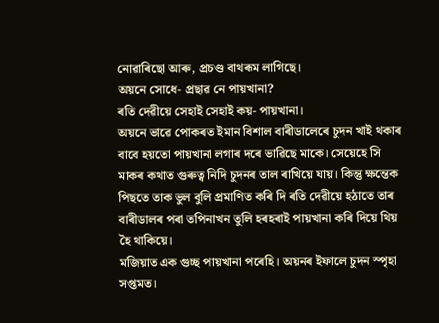নোৱাৰিছো আৰু, প্ৰচণ্ড বাথৰূম লাগিছে।
অয়নে সোধে- প্ৰছাৱ নে পায়খানা?
ৰতি দেৱীয়ে সেহাই সেহাই কয়- পায়খানা।
অয়নে ভাৱে পোকৰত ইমান বিশাল বাৰীডালেৰে চুদন খাই থকাৰ বাবে হয়তো পায়খানা লগাৰ দৰে ভাৱিছে মাকে। সেয়েহে সি মাকৰ কথাত গুৰুত্ব নিদি চুদনৰ তাল ৰাখিয়ে যায়। কিন্তু ক্ষন্তেক পিছতে তাক ভুল বুলি প্ৰমাণিত কৰি দি ৰতি দেৱীয়ে হঠাতে তাৰ বাৰীডালৰ পৰা তপিনাখন তুলি হৰহৰাই পায়খানা কৰি দিয়ে থিয় হৈ থাকিয়ে।
মজিয়াত এক গুচ্ছ পায়খানা পৰেহি। অয়নৰ ইফালে চুদন স্পৃহা সপ্তমত।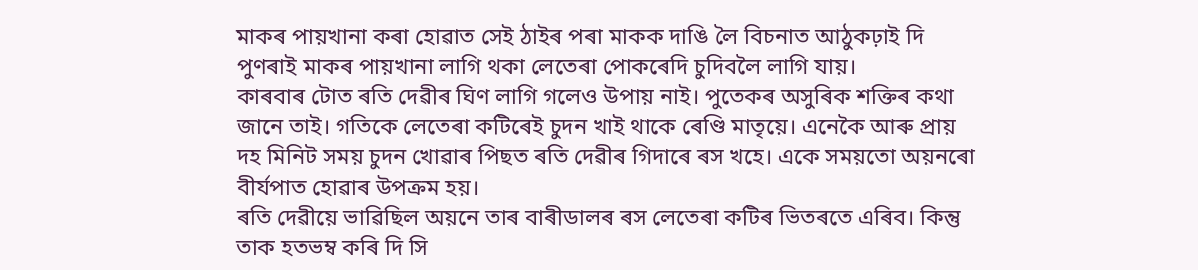মাকৰ পায়খানা কৰা হোৱাত সেই ঠাইৰ পৰা মাকক দাঙি লৈ বিচনাত আঠুকঢ়াই দি পুণৰাই মাকৰ পায়খানা লাগি থকা লেতেৰা পোকৰেদি চুদিবলৈ লাগি যায়।
কাৰবাৰ টোত ৰতি দেৱীৰ ঘিণ লাগি গলেও উপায় নাই। পুতেকৰ অসুৰিক শক্তিৰ কথা জানে তাই। গতিকে লেতেৰা কটিৰেই চুদন খাই থাকে ৰেণ্ডি মাতৃয়ে। এনেকৈ আৰু প্ৰায় দহ মিনিট সময় চুদন খোৱাৰ পিছত ৰতি দেৱীৰ গিদাৰে ৰস খহে। একে সময়তো অয়নৰো বীৰ্যপাত হোৱাৰ উপক্ৰম হয়।
ৰতি দেৱীয়ে ভাৱিছিল অয়নে তাৰ বাৰীডালৰ ৰস লেতেৰা কটিৰ ভিতৰতে এৰিব। কিন্তু তাক হতভম্ব কৰি দি সি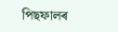পিছফালৰ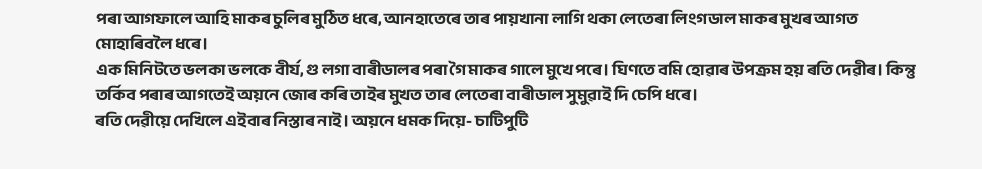পৰা আগফালে আহি মাকৰ চুলিৰ মুঠিত ধৰে, আনহাতেৰে তাৰ পায়খানা লাগি থকা লেতেৰা লিংগডাল মাকৰ মুখৰ আগত মোহাৰিবলৈ ধৰে।
এক মিনিটতে ভলকা ভলকে বীৰ্য, গু লগা বাৰীডালৰ পৰা গৈ মাকৰ গালে মুখে পৰে। ঘিণতে বমি হোৱাৰ উপক্ৰম হয় ৰতি দেৱীৰ। কিন্তু তৰ্কিব পৰাৰ আগতেই অয়নে জোৰ কৰি তাইৰ মুখত তাৰ লেতেৰা বাৰীডাল সুমুৱাই দি চেপি ধৰে।
ৰতি দেৱীয়ে দেখিলে এইবাৰ নিস্তাৰ নাই। অয়নে ধমক দিয়ে- চাটিপুটি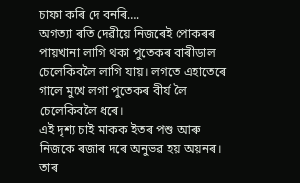চাফা কৰি দে বনৰি….
অগত্যা ৰতি দেৱীয়ে নিজৰেই পোকৰৰ পায়খানা লাগি থকা পুতেকৰ বাৰীডাল চেলেকিবলৈ লাগি যায়। লগতে এহাতেৰে গালে মুখে লগা পুতেকৰ বীৰ্য লৈ চেলেকিবলৈ ধৰে।
এই দৃশ্য চাই মাকক ইতৰ পশু আৰু নিজকে ৰজাৰ দৰে অনুভৱ হয় অয়নৰ। তাৰ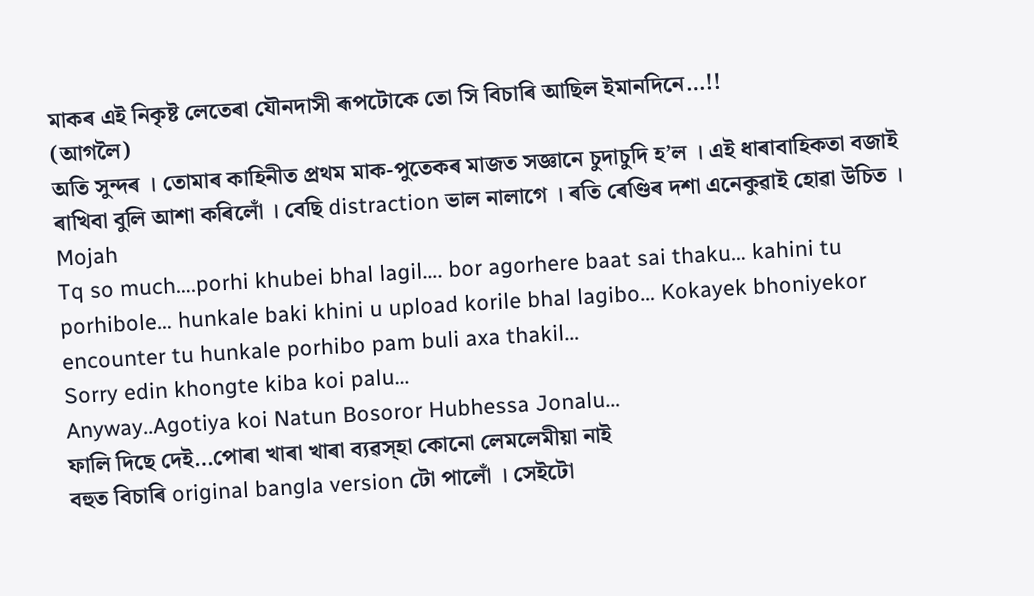মাকৰ এই নিকৃষ্ট লেতেৰা যৌনদাসী ৰূপটোকে তো সি বিচাৰি আছিল ইমানদিনে…!!
(আগলৈ)
অতি সুন্দৰ । তোমাৰ কাহিনীত প্ৰথম মাক-পুতেকৰ মাজত সজ্ঞানে চুদাচুদি হ’ল । এই ধাৰাবাহিকতা বজাই ৰাখিবা বুলি আশা কৰিলোঁ । বেছি distraction ভাল নালাগে । ৰতি ৰেণ্ডিৰ দশা এনেকুৱাই হোৱা উচিত ।
Mojah
Tq so much….porhi khubei bhal lagil…. bor agorhere baat sai thaku… kahini tu porhibole… hunkale baki khini u upload korile bhal lagibo… Kokayek bhoniyekor encounter tu hunkale porhibo pam buli axa thakil…
Sorry edin khongte kiba koi palu…
Anyway..Agotiya koi Natun Bosoror Hubhessa Jonalu…
ফালি দিছে দেই…পোৰা খাৰা খাৰা ব্যৱস্হা কোনো লেমলেমীয়া নাই
বহুত বিচাৰি original bangla version টো পালোঁ । সেইটো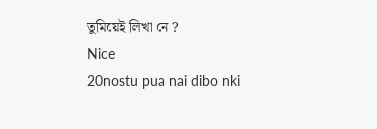তুমিয়েই লিখা নে ?
Nice
20nostu pua nai dibo nki